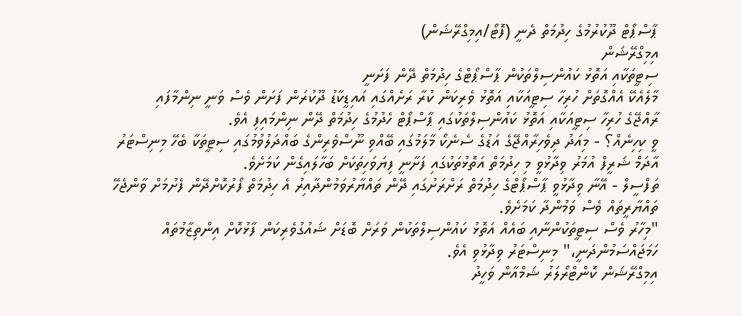ޕާސްޕޯޓް ދޫކުރުމުގެ ހިދުމަތް ދެނީ (ފޮޓޯ/އިމިގްރޭޝަން)
އިމިގްރޭޝަން
ސިޓީތަކާއި އަތޮޅު ކައުންސިލްތަކުން ޕާސްޕޯޓްގެ ހިދުމަތް ދޭން ފަށަނީ
މާލެއެކޭ އެއްގޮތަށް ހުރިހާ ސިޓީއަކާއި އަތޮޅު ވެރިކަން ކުރާ ރަށެއްގައި އައިޑީކާޑު ދޫކުރަން ފަށަން ވެސް ވަނީ ނިންމާފައި
ރާއްޖޭގެ ހުރިހާ ސިޓީއަކާއި އަތޮޅު ކައުންސިލްތަކުގައި ޕާސްޕޯޓް ހެދުމުގެ ހިދުމަތް ދޭން ނިންމައިފި އެވެ.
ވީ ކިހިނެއް؟ - މިއަދު ދިވެހިރާއްޖޭގެ އަޑުގެ ސެނެކޯ މާލަމުގައި ބޭއްވި ނޫސްވެރިންގެ ބައްދަލުވުމުގައި ސިޓީތަކާ ބެހޭ މިނިސްޓަރު އާދަމް ޝަރީފް އުމަރު ވިދާޅުވީ މި ހިދުމަތް އަތޮޅުތަކުގައި ފަށާނީ ފިޔަވަހިތަކަށް ބަހާލައިގެން ކަމަށެވެ.
ތަފްސީލް - އޭނާ ވިދާޅުވީ ޕާސްޕޯޓްގެ ހިދުމަތް ރަށްރަށުގައި ދޭން ތައްޔާރުވަމުންދާއިރު އެ ހިދުމަތް ފޯރުކޮށްދޭން ފެށުމަށް ވާންޖެހޭ ތައްޔާރީތައް ވެސް ވަމުންދާ ކަމަށެވެ.
"މިހާރު ވެސް ސިޓީތަކުންނާއި ބައެއް އަތޮޅު ކައުންސިލްތަކުން ވަރަށް ބޮޑަށް ޝައުގުވެރިކަން ފާޅުކޮށް އިންތިޒާމުތައް ހަމަޖައްސަމުންދަނީ،" މިނިސްޓަރު ވިދާޅުވި އެވެ.
އިމިގްރޭޝަން ކޮންޓްރޯލަރު ޝަމްއާން ވަހީދު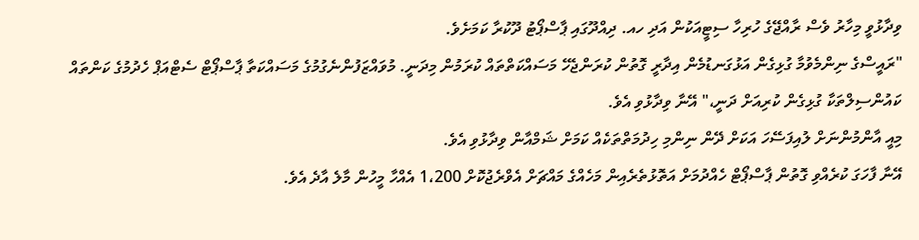ވިދާޅުވީ މިހާރު ވެސް ރާއްޖޭގެ ހުރިހާ ސިޓީއަކުން އަދި ހއ. ދިއްދޫގައި ޕާސްޕޯޓު ދޫކުރާ ކަމަށެވެ.
"ރައީސްގެ ނިންމެވުމާ ގުޅިގެން އަޅުގަނޑުމެން އިދާރީ ގޮތުން ކުރަންޖެހޭ މަސައްކަތްތައް ކުރަމުން މިދަނީ. މުވައްޒަފުންނެގުމުގެ މަސައްކަތާ ޕާސްޕޯޓް ސެޓްއަޕް ހެދުމުގެ ކަންތައް ކައުންސިލްތަކާ ގުޅިގެން ކުރިއަށް ދަނީ،" އޭނާ ވިދާޅުވި އެވެ.
މިއީ އާންމުންނަށް ލުއިފަސޭހަ އަކަށް ދޭން ނިންމި ހިދުމަތްތަކެއް ކަމަށް ޝަމްއާން ވިދާޅުވި އެވެ.
އޭނާ ފާހަގަ ކުރެއްވި ގޮތުން ޕާސްޕޯޓް ހެއްދުމަށް އަތޮޅުތެރެއިން މަހެއްގެ މައްޗަށް އެވްރެޖުކޮށް 1،200 އެއްހާ މީހުން މާލެ އާދެ އެވެ.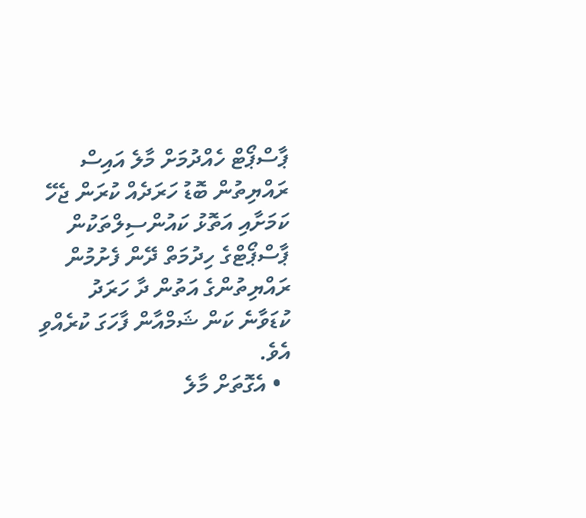ޕާސްޕޯޓް ހެއްދުމަށް މާލެ އައިސް ރައްޔިތުން ބޮޑު ހަރަދެއް ކުރަން ޖެހޭ ކަމަށާއި އަތޮޅު ކައުންސިލްތަކުން ޕާސްޕޯޓްގެ ހިދުމަތް ދޭން ފެށުމުން ރައްޔިތުންގެ އަތުން ދާ ހަރަދު ކުޑަވާނެ ކަން ޝަމްއާން ފާހަގަ ކުރެއްވި އެވެ.
  • އެގޮތަށް މާލެ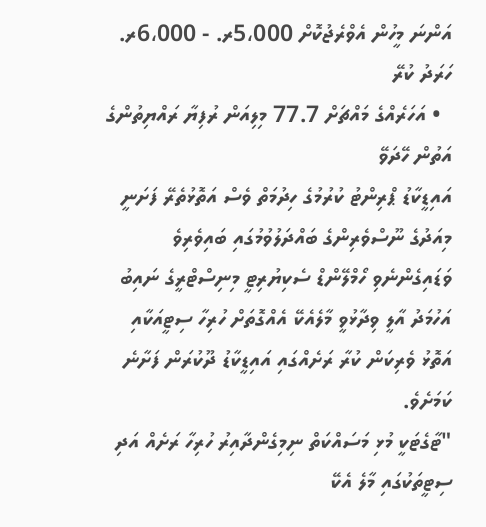އަންނަ މީހުން އެވްރެޖުކޮށް 5،000ރ. - 6،000ރ. ހަރަދު ކުރޭ
  • އަހަރެއްގެ މައްޗަށް 77.7 މިލިއަން ރުފިޔާ ރައްޔިތުންގެ އަތުން ހޭދަވޭ
އައިޑީކާޑު ޕްރިންޓު ކުރުމުގެ ހިދުމަތް ވެސް އަތޮޅުތެރޭ ފަށަނީ
މިއަދުގެ ނޫސްވެރިންގެ ބައްދަލުވުމުގައި ބައިވެރިވެ ވަޑައިގެންނެވި ހޯމްލޭންޑް ސެކިޔުރިޓީ މިނިސްޓްރީގެ ނައިބު އަހުމަދު އާލީ ވިދާޅުވީ މާލެއެކޭ އެއްގޮތަށް ހުރިހާ ސިޓީއަކާއި އަތޮޅު ވެރިކަން ކުރާ ރަށެއްގައި އައިޑީކާޑު ދޫކުރަން ފަށާނެ ކަމަށެވެ.
"ޓާގެޓަކީ މުޅި މަސައްކަތް ނިމިގެންދާއިރު ހުރިހާ ރަށެއް އަދި ސިޓީތަކުގައި މާލެ އެކޭ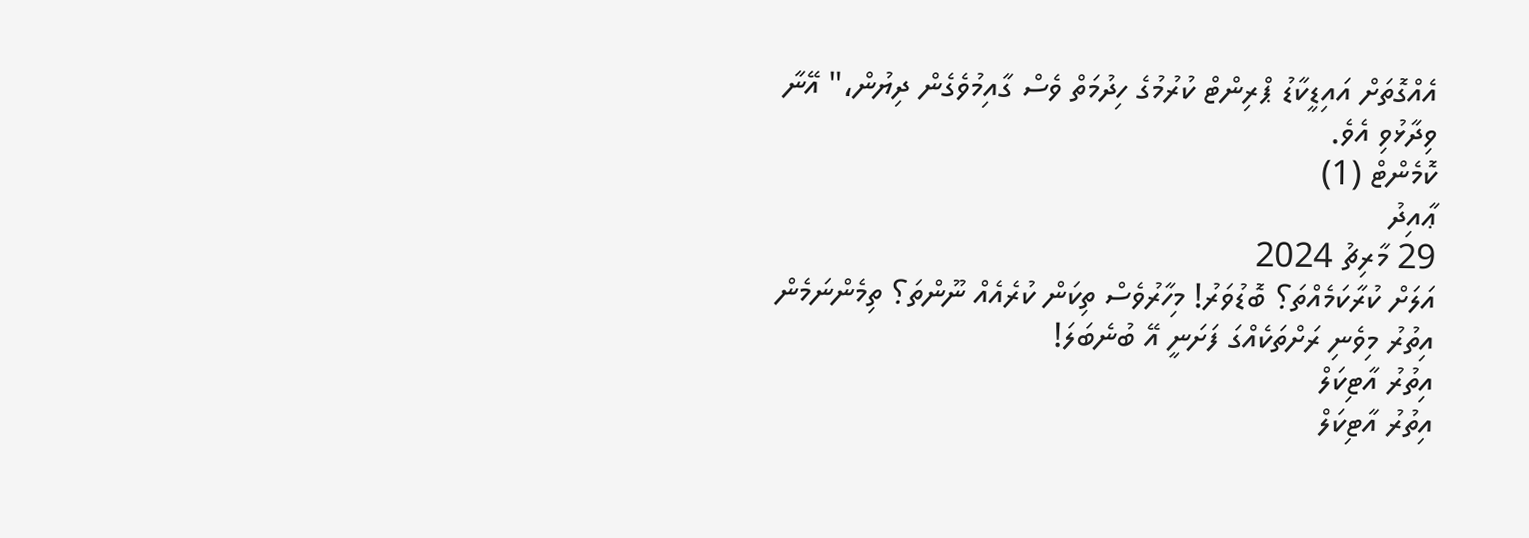އެއްގޮތަށް އައިޑީކާޑު ޕްރިންޓް ކުރުމުގެ ހިދުމަތް ވެސް ގާއިމުވެގެން ދިޔުން،" އޭނާ ވިދާޅުވި އެވެ.
ކޮމެންޓް (1)
ޢާއިދު
29 މާރިޗު 2024
އަލަށް ކުރާކަމެއްތަ؟ ބޮޑުވަރު! މިހާރުވެސް ތިކަން ކުރެއެއް ނޫންތަ؟ ތިމެންނަމެން އިތުރު މިވެނި ރަށްތަކެއްގަ ފަށަނީ އޭ ބުނެބަލަ!
އިތުރު އާޓިކަލް
އިތުރު އާޓިކަލް